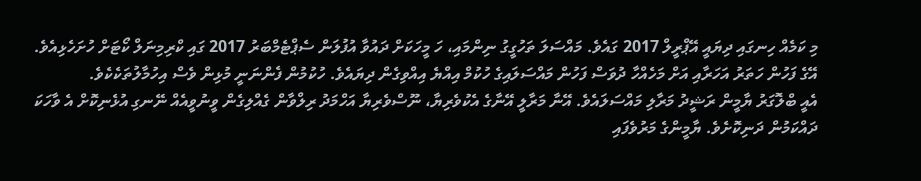މި ކަމެއް ހިނގައި ދިޔައީ އޭޕްރީލް 2017 ގައެވެ. މައްސަލަ ތަހުގީގު ނިންމައި، ހަ މީހަކަށް ދައުވާ އުފުލަން ސެޕްޓެމްބަރު 2017 ގައި ކްރިމިނަލް ކޯޓަށް ހުށަހެޅިއެވެ. އޭގެ ފަހުން ހަތަރު އަހަރާއި އަށް މަހެއްހާ ދުވަސް ފަހުން މައްސަލައިގެ ހުކުމް އިއްޔެ އިއްވިގެން ދިޔައެވެ. ހުކުމުން ފެންނަނީ މުޅިން ވެސް އިހުމާލުތަކެކެވެ.
އެއީ ބްލޮގަރު ޔާމީން ރަޝީދު މަރާލި މައްސަލައެވެ. އޭނާ މަރާލީ އޭނާގެ އެކުވެރިޔާ، ނޫސްވެރިޔާ އަހްމަދު ރިލްވާން ގެއްލިގެން ވީނުވީއެއް ނޭނގި އުޅެނިކޮށް އެ ވާހަކަ ދައްކަމުން ދަނިކޮށެވެ. ޔާމީންގެ މަރުވެފައި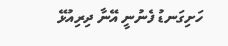ހަށިގަނޑު ފެނުނީ އޭނާ ދިރިއުޅޭ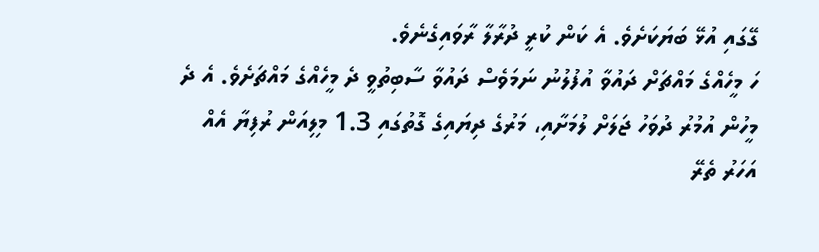ގޭގައި އުޅޭ ބަޔަކަށެވެ. އެ ކަން ކުރީ ދުރާލާ ރާވައިގެނެވެ.
ހަ މީހެއްގެ މައްޗަށް ދައުވާ އުފުލުނު ނަމަވެސް ދައުވާ ސާބިތުވީ ދެ މީހެއްގެ މައްޗަށެވެ. އެ ދެ މީހުން އުމުރު ދުވަހު ޖަލަށް ލުމަށާއި، މަރުގެ ދިޔައިގެ ގޮތުގައި 1.3 މިލިއަން ރުފިޔާ އެއް އަހަރު ތެރޭ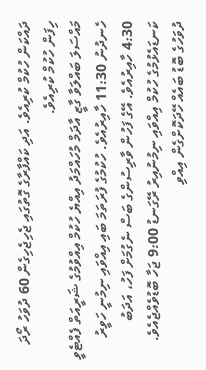ދައްކަން ހުކުމް ކުރިއެވެ. އަދި ކައްފާރާގެ ގޮތުގައި ޖެހިޖެހިގެން 60 ދުވަހު ރޯދަ ހިފަން ހުކުމް ކުރިއެވެ.
މައްސަލަ ބައްލަވާ ގާޒީ އާދަމް މުހައްމަދު އިއްޔެ ހުކުމް އިއްވުމުގެ ޝަރީއަތް ފެއްޓެވީ ހެނދުނު 11:30 ހާއިރުއެވެ. ހުކުމުގެ ފުރަތަމަ ބައި އިއްވައި ނިމުނީ ހަވީރު 4:30 ހާއިރުއެވެ. އޭގެ ފަހުން ވާރިސުންގެ ބަސް ނެގުމަށް ފަހު، އަދަބު ކަނޑައެޅުމުގެ ހުކުމް އިއްވައި ނިމުނުއިރު ރޭގަނޑު 9:00 ޖަހާ ބޮޑުވެއްޖެއެވެ.
ދުވަހުގެ ބޮޑު ބައެއް ހޭދަކޮށްގެން އިއްވި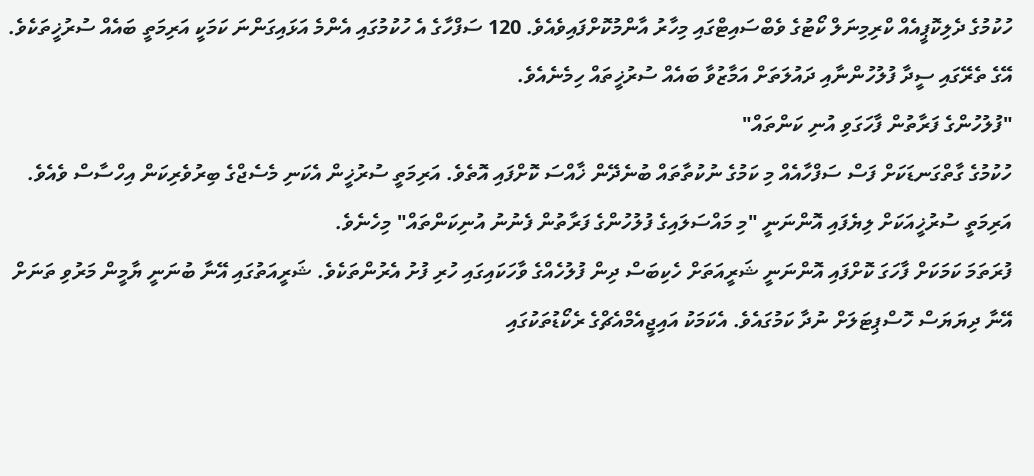ހުކުމުގެ ދެލިކޮޕީއެއް ކްރިމިނަލް ކޯޓުގެ ވެބްސައިޓްގައި މިހާރު އާންމުކޮށްފައިވެއެވެ. 120 ސަފްހާގެ އެ ހުކުމުގައި އެންމެ އަޅައިގަންނަ ކަމަކީ އަރިމަތީ ބައެއް ސުރުޚީތަކެވެ. އޭގެ ތެރޭގައި ސީދާ ފުލުހުންނާއި ދައުލަތަށް އަމާޒުވާ ބައެއް ސުރުޚީތައް ހިމެނެއެވެ.
"ފުލުހުންގެ ފަރާތުން ފާހަގަވި އުނި ކަންތައް"
ހުކުމުގެ ގާތްގަނޑަކަށް ފަސް ސަފްހާއެއް މި ކަމުގެ ނުކުތާތައް ބުނެދޭން ޚާއްސަ ކޮށްފައި އޮތެވެ. އަރިމަތީ ސުރުޚީން އެކަނި މެސެޖްގެ ބިރުވެރިކަން އިހްސާސް ވެއެވެ. އަރިމަތީ ސުރުޚީއަކަށް ލިޔެފައި އޮންނަނީ "މި މައްސަލައިގެ ފުލުހުންގެ ފަރާތުން ފެނުނު އުނިކަންތައް" މިހެނެވެ.
ފުރަތަމަ ކަމަކަށް ފާހަގަ ކޮށްފައި އޮންނަނީ ޝަރީއަތަށް ހެކިބަސް ދިން ފުލުހެއްގެ ވާހަކައިގައި ހުރި ފުށު އެރުންތަކެވެ. ޝަރީއަތުގައި އޭނާ ބުނަނީ ޔާމީން މަރުވި ތަނަށް އޭނާ ދިޔަޔަސް ހޮސްޕިޓަލަށް ނުދާ ކަމުގައެވެ. އެކަމަކު އައިޖީއެމްއެޗްގެ ރެކޯޑުތަކުގައި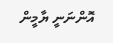އޮންނަނީ ޔާމީން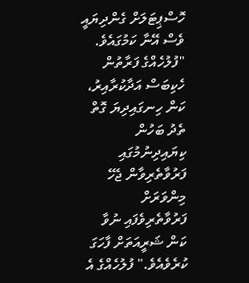ހޮސްޕިޓަލަށް ގެންދިޔައީ ވެސް އޭނާ ކަމުގައެވެ.
"ފުލުހެއްގެ ފަރާތުން ހެކިބަސް އަދާކުރާއިރު، ކަން ހިނގައިދިޔަ ގޮތް ތެދު ބަހުން ކިޔައިދިނުމުގައި ފަރުވާތެރިވާން ޖެހޭ މިންވަރަށް ފަރުވާތެރިވެފައި ނުވާ ކަން ޝަރީއަތަށް ފާހަގަ ކުރެވެއެވެ." ފުލުހެއްގެ އެ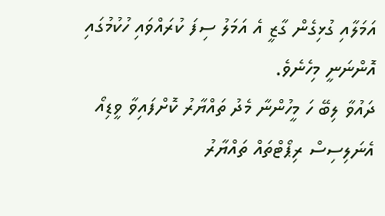އަމަލާއި ގުޅިގެން ގާޒީ އެ އަމަލު ސިފަ ކުރައްވައި ހުކުމުގައި އޮންނަނީ މިހެނެވެ.
ދައުވާ ލިބޭ ހަ މީހުންނާ މެދު ތައްޔާރު ކޮށްފައިވާ ވީޑިއޯ އެނަލިސިސް ރިޕޯޓްތައް ތައްޔާރު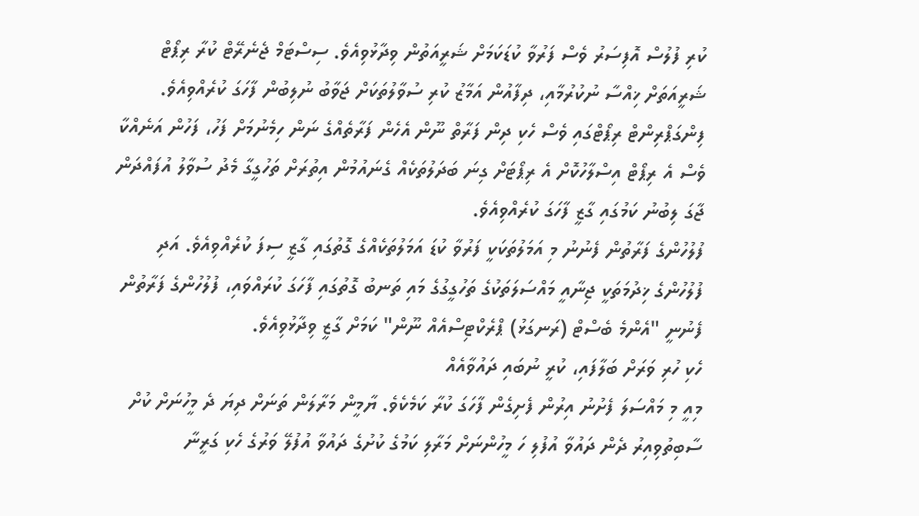ކުރި ފުލުސް އޮފިސަރު ވެސް ފަރުވާ ކުޑަކަމަށް ޝަރީއަތުން ވިދާޅުވިއެވެ. ސިސްޓަމް ޖެނެރޭޓް ކުރާ ރިޕޯޓް ޝަރީއަތަށް ޚިއްސާ ނުކުރުމާއި، ދިފާއުން އަމާޒު ކުރި ސުވާލުތަކަށް ޖަވާބު ނުލިބުން ފާހަގަ ކުރެއްވިއެވެ.
ފިންގަޕްރިންޓް ރިޕޯޓްގައި ވެސް ހެކި ދިން ފަރާތް ނޫން އެހެން ފަރާތެއްގެ ނަން ހިމެނުމަށް ފަހު، ފަހުން އަނެއްކާ ވެސް އެ ރިޕޯޓް އިސްލާހުކޮށް އެ ރިޕޯޓަށް ގިނަ ބަދަލުތަކެއް ގެނައުމުން އިތުރަށް ތަހުގީގާ މެދު ސުވާލު އުފައްދަން ޖާގަ ލިބުނު ކަމުގައި ގާޒީ ފާހަގަ ކުރެއްވިއެވެ.
ފުލުހުންގެ ފަރާތުން ފެނުނު މި އަމަލުތަކަކީ ފަރުވާ ކުޑަ އަމަލުތަކެއްގެ ގޮތުގައި ގާޒީ ސިފަ ކުރެއްވިއެވެ. އަދި ފުލުހުންގެ ޚިދުމަތަކީ ޖިނާއީ މައްސަލަތަކުގެ ތަހުގީގުގެ މައި ތަނބު ގޮތުގައި ފާހަގަ ކުރައްވައި، ފުލުހުންގެ ފަރާތުން ފެނުނީ "އެންމެ ބެސްޓް (ރަނގަޅު) ޕްރެކްޓިސްއެއް ނޫން" ކަމަށް ގާޒީ ވިދާޅުވިއެވެ.
ހެކި ހުރި ވަރަށް ބަލާފައި، ކުރީ ނުބައި ދައުވާއެއް
މިއީ މި މައްސަލަ ފެށުނު އިރުން ފެށިގެން ފާހަގަ ކުރާ ކަމެކެވެ. ޔާމީން މަރާލަން ތަނަށް ދިޔަ ދެ މީހުނަށް ކުށް ސާބިތުވިއިރު ދެން ދައުވާ އުފުލި ހަ މީހުންނަށް މަރާލި ކަމުގެ ކުށުގެ ދައުވާ އުފުލޭ ވަރުގެ ހެކި ގަރީނާ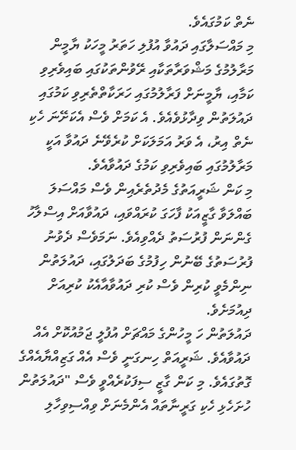ނެތް ކަމުގައެވެ.
މި މައްސަލާގައި ދައުވާ އުފުލި ހަތަރު މީހަކު ޔާމީން މަރާލުމުގެ މަޝްވަރާތަކާއި ރޭވުންތަކުގައި ބައިވެރިވި ކަމާއި، ޔާމީނަށް ފަރާލުމުގައި ހަރަކާތްތެރިވި ކަމުގައި ދައުލަތުން ވިދާޅުވެއެވެ. އެ ކަމަށް ވެސް އެކަށޭނަ ހެކި ނެތް އިރު، އެ ވަރު އަމަލަކަށް ކުރެވޭނެ ދައުވާ އަކީ މަރާލުމުގައި ބައިވެރިވި ކަމުގެ ދައުވާއެވެ.
މި ކަން ޝަރީއަތުގެ މެދުތެރެއިން ވެސް މައްސަލަ ބައްލަވާ ގާޒީއަކު ފާހަގަ ކުރައްވައި، ދައުވާއަށް އިސްލާހު ގެންނަން ފުރުސަތު ދެއްވިއެވެ. ނަމަވެސް ދެވުނު ފުރުސަތުގެ ބޭނުން ހިފުމުގެ ބަދަލުގައި، ދައުލަތުން ނިންމެވީ ކުރިން ވެސް ކުރި ދައުވާއާއެކު ކުރިއަށް ދިއުމަށެވެ.
ދައުލަތުން ހަ މީހުންގެ މައްޗަށް އުފުލީ ޖަމުއުކޮށް އެއް ދައުވާއެވެ. ޝަރީއަތް ހިނގަނީ ވެސް އެއް ގަޒިއްޔާއެއްގެ ގޮތުގައެވެ. މި ކަން ގާޒީ ސިފަކުރެއްވީ ވެސް "ދައުލަތުން ހުށަހެޅި ހެކި ގަރީނާތައް އެންމެނަށް ވިއްސިވިހާލި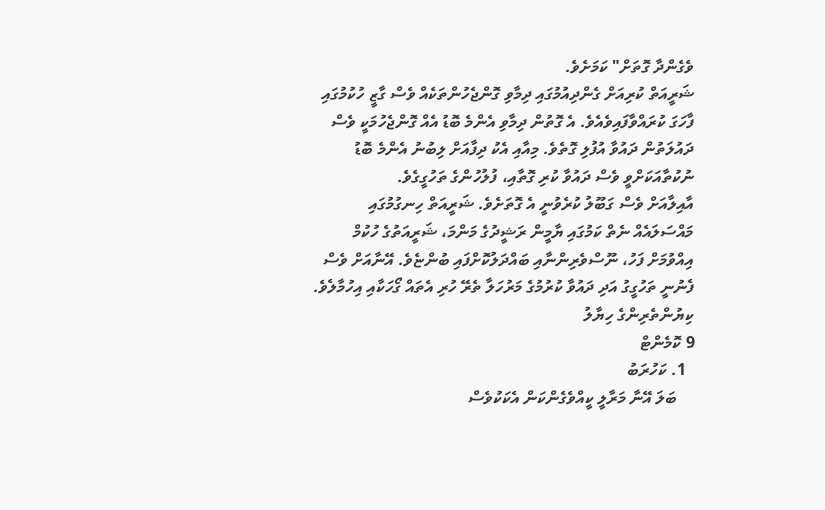ވެގެންދާ ގޮތަށް" ކަމަށެވެ.
ޝަރީއަތް ކުރިއަށް ގެންދިއުމުގައި ދިމާވި ގޮންޖެހުންތަކެއް ވެސް ގާޒީ ހުކުމުގައި ފާހަގަ ކުރައްވާފައިވެއެވެ. އެ ގޮތުން ދިމާވި އެންމެ ބޮޑު އެއް ގޮންޖެހުމަކީ ވެސް ދައުލަތުން ދައުވާ އުފުލި ގޮތެވެ. މިއާއި އެކު ދިފާއަށް ލިބުނު އެންމެ ބޮޑު ނުކުތާއަކަށްވީ ވެސް ދައުވާ ކުރި ގޮތާއި، ފުލުހުންގެ ތަހުގީގެވެ.
އާއިލާއަށް ވެސް ގަބޫލު ކުރެވުނީ އެ ގޮތަށެވެ. ޝަރީއަތް ހިނގުމުގައި މައްސަލައެއް ނެތް ކަމުގައި ޔާމީން ރަޝީދުގެ މަންމަ، ޝަރީއަތުގެ ހުކުމް އިއްވުމަށް ފަހު، ނޫސްވެރިންނާއި ބައްދަލުކޮށްފައި ބުންޏެވެ. އޭނާއަށް ވެސް ފެނުނީ ތަހުގީގު އަދި ދައުވާ ކުރުމުގެ މަރުހަލާ ތެރޭ ހުރި އެތައް ގޯހަކާއި އިހުމާލެވެ.
ކިޔުންތެރިންގެ ހިޔާލު
9 ކޮމެންޓް
  1. ކަހުރަބު
    ބަލަ އޭނާ މަރާލީ ކީއްވެގެންކަން އެކަކުވެސް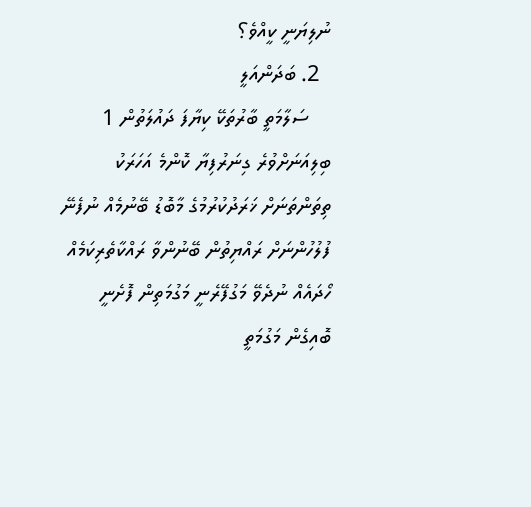ނުލިޔަނީ ކީއްވެ؟
  2. ބަދަންއަލީ
    ސަލާމަތީ ބާރުތަކޭ ކިޔާފަ ދައުލަތުން 1 ބިލިއަނަށްވުރެ ގިނަރުފިޔާ ކޮންމެ އަހަރަކު ތިތަންތަނަށް ޚަރަދުކުރުމުގެ މާބޮޑު ބޭނުމެއް ނުފެނޭ ފުލުހުންނަށް ރައްޔިތުން ބޭނުންވާ ރައްކާތެރިކަމެއް ހޯދައެއް ނުދެވޭ މަގުފޭރެނީ މަގުމަތިން ފޮށެނީ ބޮއިގެން މަގުމަތީ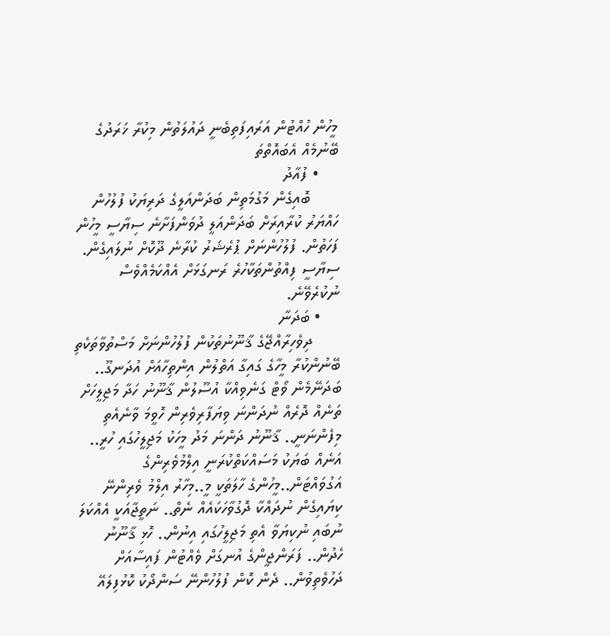މީހުން ހުއްޓުން އަރައިފަތިބެނީ ދައުލަތުން މިކުރާ ޚަރަދުގެ ބޭނުމެއް އެބައޮތްތަ
    • ފުއާދު
      ބޮއިގެން މަގުމަތިން ބަދަންއަލީގެ ދަރިޔަކު ފުލުހުން ހައްޔަރު ކުރާއިރަށް ބަދަންއަލީ ދުވަންފަށާނެ ސިޔާސީ މީހުން ފަހަތުން. ފުލުހުންނަށް ޕުރެޝަރު ކުރާނެ ދޫކޮށް ނުލައިގެން. ސިޔާސީ ފިއްތުންތަކާހުރެ ރަނގަޅަށް އެއްކަމެއްވެސް ނުކުރެވޭނެ.
    • ބަދަނާ
      ދިވެހިރާއްޖޭގެ ޤާނޫނުތަކުން ފުލުހުންނަށް މަސްތުވާތަކެތި ބޭނުންކުރާ މީހާގެ ގައިގާ އަތްލުން އިންތިހާއަށް އުދަނގޫ.. ބަދަނޭމެން ވޯޓް ގަނެވިއްކާ އުސޫލުން ޤާނޫނު ހަދާ މަޖިލީހަށް ތަނެއް ދޮރެއް ނުދަންނަ ވިޔަފާރިވެރިން ހޮވީމަ ވާނެއެތި މިފެންނަނީ.. ޤާނޫނު ދަންނަ މަދު މީހަކު މަޖިލީހުގައި ހުރީ.. އަނެއް ބަޔަކު މަސައްކަތްކުރަނީ އިލްމުވެރިންގެ އަގުވައްޓަން..މީހުންގެ ހާލަތަކީ މީ..މިހާރު އިލްމު ވެރިންނޭ ކިޔައިގެން ނުދައްކާ ދޮގުވާހަކައެއް ނެތް.. ނަތީޖާއަކީ އެއްކަލަ ނުބައި ނުކިޔަވާ އެތި މަޖިލީހުގައި އިނުން.. ހޮޅި ޤާނޫނު ހެދުން.. ފަރަންޖީންގެ އުނގަށް ވެއްޓުން ފައިސާއަށް ދަހުވެތިވުން.. ދެން ކޮން ފުލުހުންނޭ ސަންދޯކު ކޮޅުފިލައޭ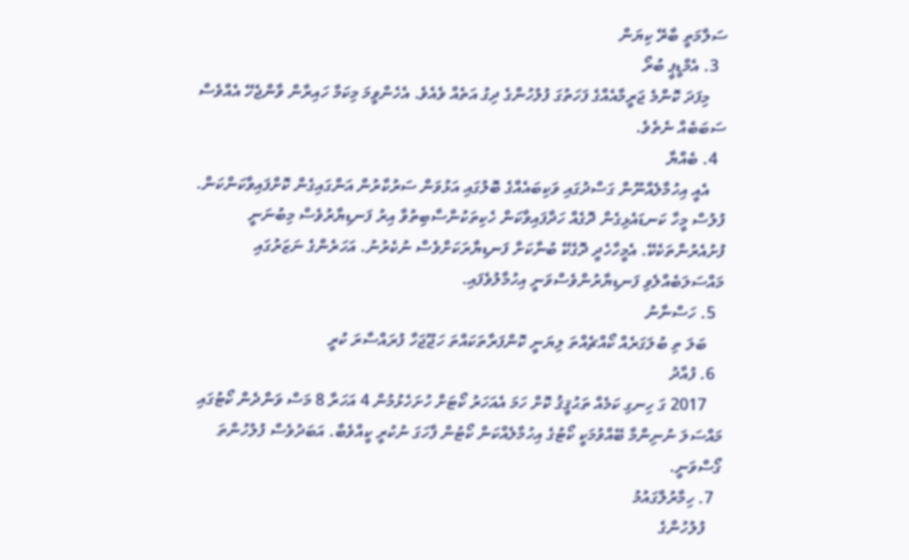ސަލާމަތީ ބާރޭ ކިޔަން
  3. އެމްޑީޕީ ބުރޯ
    މިފަދަ ކޮންމެ ޖަރީމާއެއްގެ ފަހަތުގަ ފުލުހުންގެ ދިގު އަތެއް ވެއެވެ. އެހެންވީމަ މިކަމާ ހައިރާން ވާންޖެހޭ އެއްވެސް ސަބަބެއް ނެތެވެ.
  4. ބެއްޔާ
    އެއީ އިހުމާލެއްނޫން ގަސްދުގައި ވަކިބައެއްގެ ބޮލުގައި އަޅުވަން ސަރުކާރުން އަންގައިގެން ކޮށްފައިވާކަންކަން. ފުލުސް މީހާ ކަނޑައެޅިގެން ދޮގެއް ހަދާފައިވާކަން ހެކިތަކުންސާބިތުވާ އިރު ފަނޑިޔާރުވެސް މިބުނަނީ ފުށުއެރުންތަކެކޭ. އެމީހާހެދީ ދޮގެކޭ ބުނާކަށް ފަނޑިޔާރަކަށްވެސް ނުކެރުނު. އަހަރެންގެ ނަޒަރުގައި މައްސަލަބެއްލެވި ފަނޑިޔާރުންވެސްވަނީ އިހުމާލުވެފައި.
  5. ހަސްނާނު
    ބަލަ ތި ބުލަގަރެއް ކޯއްޗެއްތަ ލިޔަނީ ކޮންފަރާތަކައްތަ ހަޖޫޖަހާ ފުރައްސާރަ ކުރީ
  6. ފުއާދު
    2017 ގަ ހިނގި ކަމެއް ތަޙުޤީޤު ކޮށް ހަމަ އެއަހަރު ކޯޓަށް ހުށަހެޅުމުން 4 އަހަރާ 8 މަސް ވަންދެން ކޯޓުގައި މައްސަލަ ނުނިންމާ ބޭއްވުމަކީ ކޯޓުގެ އިހުމާލެއްކަން ކޯޓުން ފާހަގަ ނުކުރީ ކީއްވެބާ. އަބަދުވެސް ފުލުހުންތަ ގޯސްވަނީ.
  7. ހިމާރުލްގައުމު
    ފުލުހުންގެ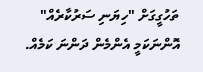ތަހުގީގަށް "ހިޔަނި ސަރުކާރެއް" އޮންނަކަމީ އެންމެން ދަންނަ ކަމެއް.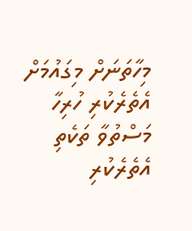މިހާތަނަށް މިގައުމަށް އެތެރެކުރި ހުރިހާ މަސްތުވާ ތަކެތި އެތެރެކުރި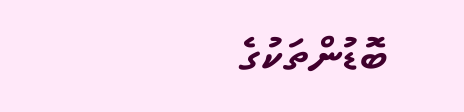ބޮޑުންތަކުގެ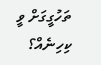ތަހުގީގަށް ވީ ކިހިނެއް؟